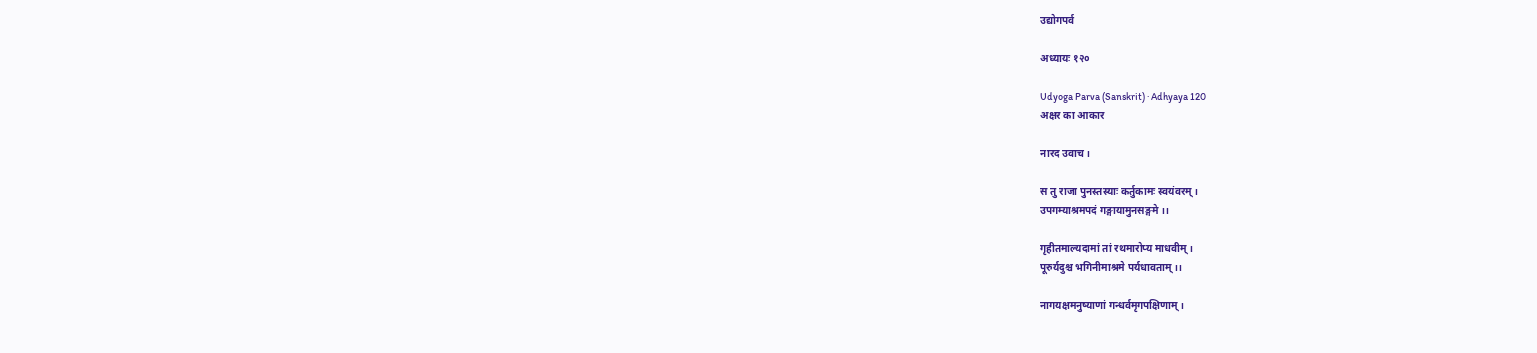उद्योगपर्व

अध्यायः १२०

Udyoga Parva (Sanskrit) · Adhyaya 120
अक्षर का आकार

नारद उवाच।

स तु राजा पुनस्तस्याः कर्तुकामः स्वयंवरम्।
उपगम्याश्रमपदं गङ्गायामुनसङ्गमे ।।

गृहीतमाल्यदामां तां रथमारोप्य माधवीम् ।
पूरुर्यदुश्च भगिनीमाश्रमे पर्यधावताम् ।।

नागयक्षमनुष्याणां गन्धर्वमृगपक्षिणाम् ।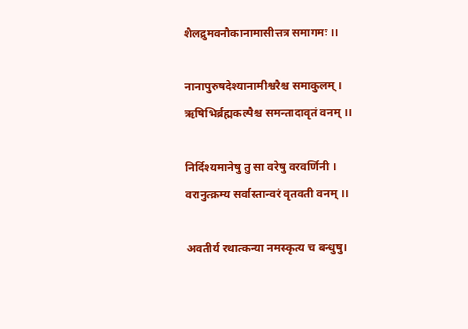शैलद्रुमवनौकानामासीत्तत्र समागमः ।।

नानापुरुषदेश्यानामीश्वरैश्च समाकुलम् ।
ऋषिभिर्ब्रह्मकल्पैश्च समन्तादावृतं वनम् ।।

निर्दिश्यमानेषु तु सा वरेषु वरवर्णिनी ।
वरानुत्क्रम्य सर्वास्तान्वरं वृतवती वनम् ।।

अवतीर्य रथात्कन्या नमस्कृत्य च बन्धुषु।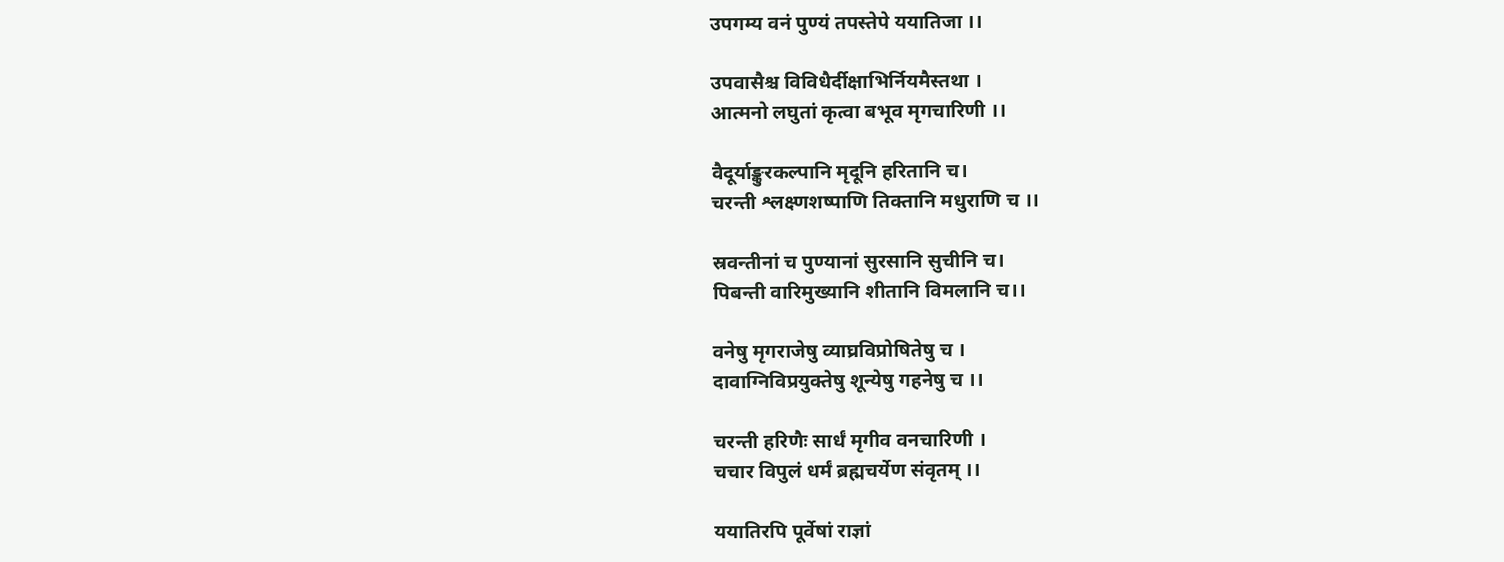उपगम्य वनं पुण्यं तपस्तेपे ययातिजा ।।

उपवासैश्च विविधैर्दीक्षाभिर्नियमैस्तथा ।
आत्मनो लघुतां कृत्वा बभूव मृगचारिणी ।।

वैदूर्याङ्कुरकल्पानि मृदूनि हरितानि च।
चरन्ती श्लक्ष्णशष्पाणि तिक्तानि मधुराणि च ।।

स्रवन्तीनां च पुण्यानां सुरसानि सुचीनि च।
पिबन्ती वारिमुख्यानि शीतानि विमलानि च।।

वनेषु मृगराजेषु व्याघ्रविप्रोषितेषु च ।
दावाग्निविप्रयुक्तेषु शून्येषु गहनेषु च ।।

चरन्ती हरिणैः सार्धं मृगीव वनचारिणी ।
चचार विपुलं धर्मं ब्रह्मचर्येण संवृतम् ।।

ययातिरपि पूर्वेषां राज्ञां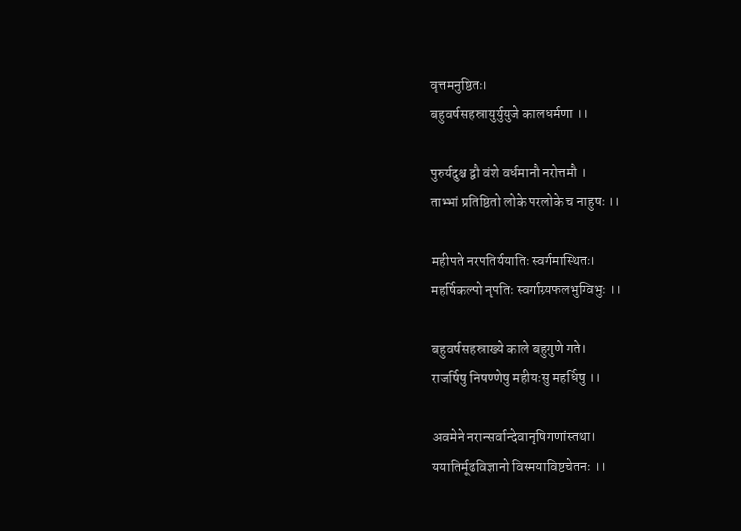वृत्तमनुष्ठितः।
बहुवर्षसहस्रायुर्युयुजे कालधर्मणा ।।

पुरुर्यदुश्च द्वौ वंशे वर्धमानौ नरोत्तमौ ।
ताभ्भां प्रतिष्ठितो लोके परलोके च नाहुषः ।।

महीपते नरपतिर्ययातिः स्वर्गमास्थितः।
महर्षिकल्पो नृपतिः स्वर्गाग्र्यफलभुग्विभुः ।।

बहुवर्षसहस्राख्ये काले बहुगुणे गते।
राजर्षिषु निषण्णेषु महीयःसु महर्धिषु ।।

अवमेने नरान्सर्वान्देवानृषिगणांस्तथा।
ययातिर्मूढविज्ञानो विस्मयाविष्टचेतनः ।।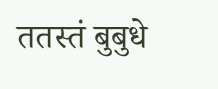ततस्तं बुबुधे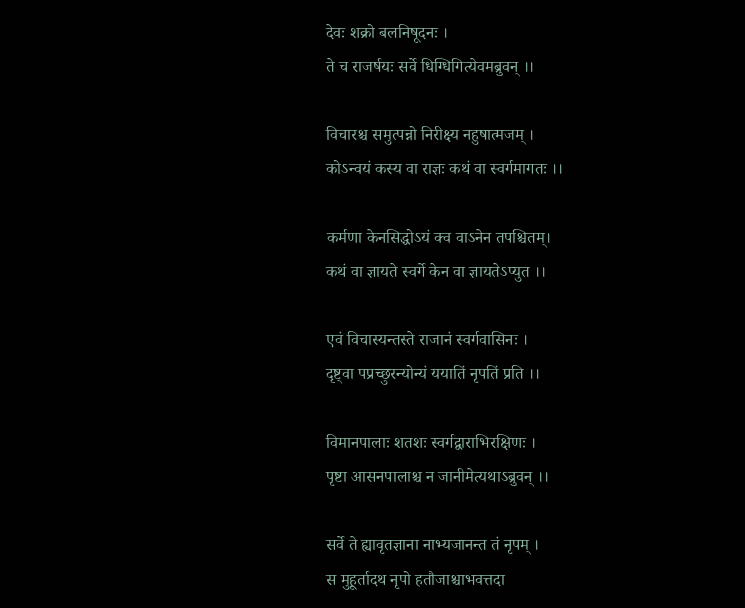देवः शक्रो बलनिषूदनः ।
ते च राजर्षयः सर्वे धिग्धिगित्येवमब्रुवन् ।।

विचारश्च समुत्पन्नो निरीक्ष्य नहुषात्मजम् ।
कोऽन्वयं कस्य वा राज्ञः कथं वा स्वर्गमागतः ।।

कर्मणा केनसिद्धोऽयं क्व वाऽनेन तपश्चितम्।
कथं वा ज्ञायते स्वर्गे केन वा ज्ञायतेऽप्युत ।।

एवं विचास्यन्तस्ते राजानं स्वर्गवासिनः ।
दृष्ट्वा पप्रच्छुरन्योन्यं ययातिं नृपतिं प्रति ।।

विमानपालाः शतशः स्वर्गद्वाराभिरक्षिणः ।
पृष्टा आसनपालाश्च न जानीमेत्यथाऽब्रुवन् ।।

सर्वे ते ह्यावृतज्ञाना नाभ्यजानन्त तं नृपम् ।
स मुहूर्तादथ नृपो हतौजाश्चाभवत्तदा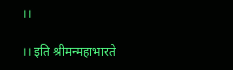।।

।। इति श्रीमन्महाभारते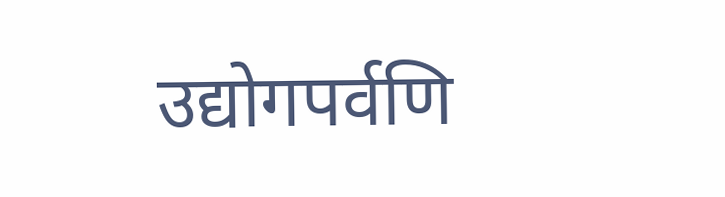उद्योगपर्वणि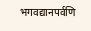भगवद्यानपर्वणि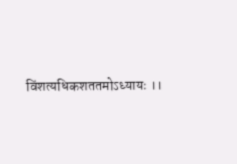विंशत्यधिकशततमोऽध्यायः ।।